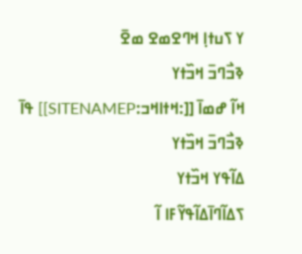ߌ ߖߎߙߊ߲ ߞߣߐߘߐ ߘߐ߫
ߢߏ߯ߣߏ߫ ߞߏ߰ߙߌ
ߞߊ߬ ߝߘߊ߫ [[:ߞߙߊߞߏ:SITENAMEP]] ߟߊ߫
ߢߏ߯ߣߏ߫ ߞߏ߰ߙߌ
ߡߊ߬ߟߌ ߞߏ߰ߙߌ
ߖߡߊ߬ߣߊ߫ߡߊ߬ߟߌ߬ߓߊ ߊ߬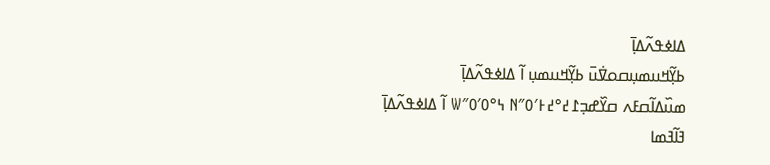ߡߊߦߟߍ߬ߡߊ߲߫
ߕߌ߲߬ߞߎߘߎ߲ߛߋߜ߭ߎ߫ ߕߌ߲߬ߞߎߘߎ߲ ߊ߬ ߡߊߦߟߍ߬ߡߊ߲߫
ߘߎ߰ߡߊ߬ߛߓߍ ߛߌ߰ߝߏ߲߁߄°߄߅′߀″N ߆°߀′߀″W ߊ߬ ߡߊߦߟߍ߬ߡߊ߲߫
ߔߊ߬ߔߘߊ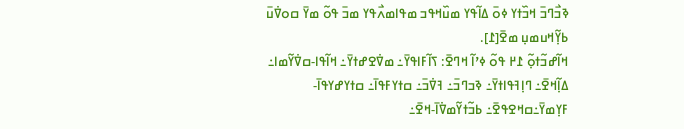ߢߏ߯ߣߏ߫ ߞߏ߰ߙߌ ߦߋ߫ ߡߊ߬ߟߌ ߘߎ߰ߞߟߏ ߘߟߊߘߍ߯ߟߌ ߘߏ߫ ߟߋ߬ ߘߌ߫ ߛߋߜ߭ߎ߫ ߕߌ߲߬ߞߎߘߎ߲ ߘߐ߫[߁].
ߞߊ߬ߝߏ߬ߙߋ߲߬ ߁߂ ߟߋ߬ ߦߴߊ߬ ߞߣߐ߫: ߖߊ߬ߓߊߟߌ߫߸ ߘߜ߭ߐߝߙߌ߫߸ ߞߊ߬ߟߊ-ߛߜ߭ߌ߬ߘߊ߸ ߡߊ߲߬ߞߐ߫߸ ߣߊ߲ߔߟߊߙߌ߫߸ ߢߏߣߏ߫߸ ߔߜ߭ߏ߫߸ ߛߙߌߓߟߊ߫߸ ߛߙߌߝߌߟߊ߫-ߓߌ߲ߘߌ߫߸ߛߞߐߟߐ߫߸ ߕߏ߬ߙߌ߬ߘߜ߭ߊ߫-ߞߐ߫߸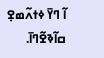ߊ߬ ߣߌ߫ ߦߙߍ߬ߘߐ߲ ߛߊ߬ߢߐ߬ߣߊ߫.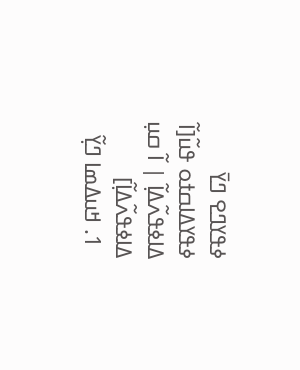ߦߟߌߣߐ ߣߌ߫ ߦߟߌߡߊߛߙߋ ߟߎ߬[ߊ߬ ߡߊߦߟߍ߬ߡߊ߲߬ | ߊ߬ ߛߎ߲ ߡߊߦߟߍ߬ߡߊ߲߬]
  1. ߞߎߡߘߊ ߣߌ߲߬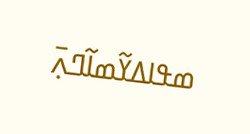ߘߟߊߡߌ߬ߘߊ߬ߣߍ߲߫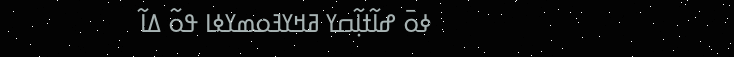ߦߋ߫ ߝߊ߬ߙߊ߲߬ߛߌ ߥߞߌߔߋߘߌߦߊ ߟߋ߬ ߡߊ߬